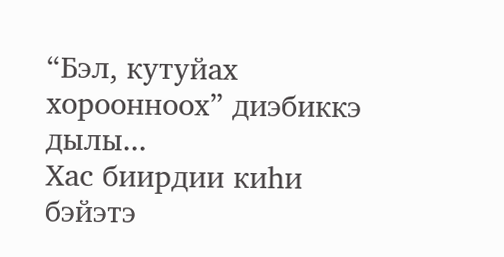“Бэл, кутуйах хороонноох” диэбиккэ дылы...
Хас биирдии киһи бэйэтэ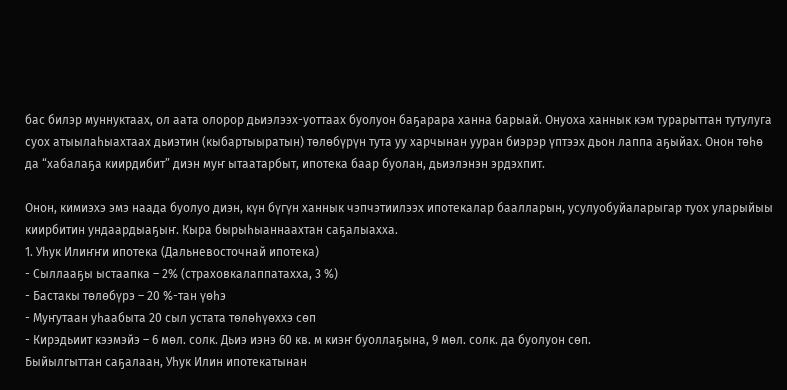бас билэр муннуктаах, ол аата олорор дьиэлээх-уоттаах буолуон баҕарара ханна барыай. Онуоха ханнык кэм турарыттан тутулуга суох атыылаһыахтаах дьиэтин (кыбартыыратын) төлөбүрүн тута уу харчынан ууран биэрэр үптээх дьон лаппа аҕыйах. Онон төһө да “хабалаҕа киирдибит” диэн муҥ ытаатарбыт, ипотека баар буолан, дьиэлэнэн эрдэхпит.

Онон, кимиэхэ эмэ наада буолуо диэн, күн бүгүн ханнык чэпчэтиилээх ипотекалар баалларын, усулуобуйаларыгар туох уларыйыы киирбитин ундаардыаҕыҥ. Кыра бырыһыаннаахтан саҕалыахха.
1. Уһук Илиҥҥи ипотека (Дальневосточнай ипотека)
- Сыллааҕы ыстаапка – 2% (страховкалаппатахха, 3 %)
- Бастакы төлөбүрэ – 20 %-тан үөһэ
- Муҥутаан уһаабыта 20 сыл устата төлөһүөххэ сөп
- Кирэдьиит кээмэйэ – 6 мөл. солк. Дьиэ иэнэ 60 кв. м киэҥ буоллаҕына, 9 мөл. солк. да буолуон сөп.
Быйылгыттан саҕалаан, Уһук Илин ипотекатынан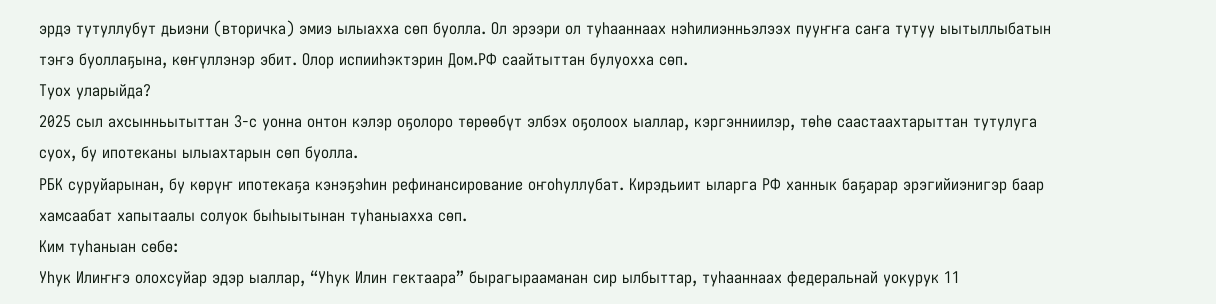эрдэ тутуллубут дьиэни (вторичка) эмиэ ылыахха сөп буолла. Ол эрээри ол туһааннаах нэһилиэнньэлээх пууҥҥа саҥа тутуу ыытыллыбатын тэҥэ буоллаҕына, көҥүллэнэр эбит. Олор испииһэктэрин Дом.РФ саайтыттан булуохха сөп.
Туох уларыйда?
2025 сыл ахсынньытыттан 3-с уонна онтон кэлэр оҕолоро төрөөбүт элбэх оҕолоох ыаллар, кэргэнниилэр, төһө саастаахтарыттан тутулуга суох, бу ипотеканы ылыахтарын сөп буолла.
РБК суруйарынан, бу көрүҥ ипотекаҕа кэнэҕэһин рефинансирование оҥоһуллубат. Кирэдьиит ыларга РФ ханнык баҕарар эрэгийиэнигэр баар хамсаабат хапытаалы солуок быһыытынан туһаныахха сөп.
Ким туһаныан сөбө:
Уһук Илиҥҥэ олохсуйар эдэр ыаллар, “Уһук Илин гектаара” бырагырааманан сир ылбыттар, туһааннаах федеральнай уокурук 11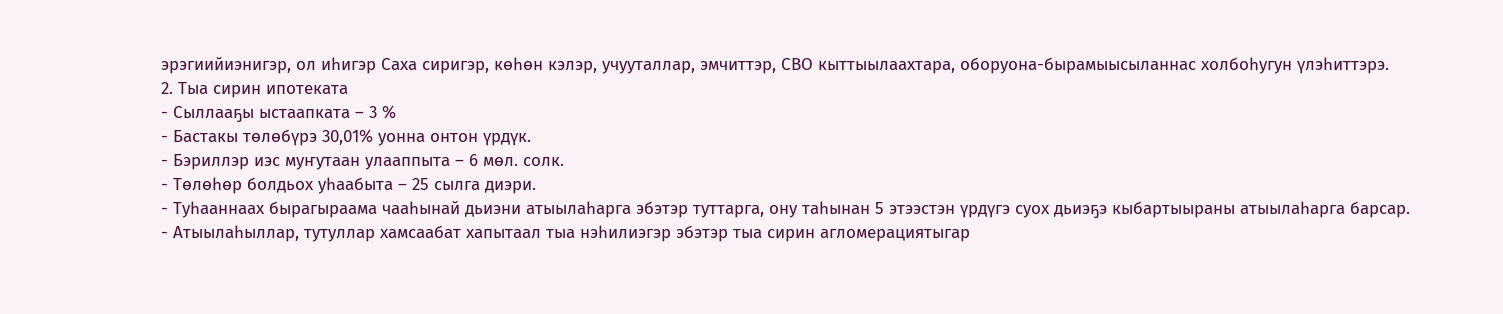эрэгиийиэнигэр, ол иһигэр Саха сиригэр, көһөн кэлэр, учууталлар, эмчиттэр, СВО кыттыылаахтара, оборуона-бырамыысыланнас холбоһугун үлэһиттэрэ.
2. Тыа сирин ипотеката
- Сыллааҕы ыстаапката – 3 %
- Бастакы төлөбүрэ 30,01% уонна онтон үрдүк.
- Бэриллэр иэс муҥутаан улааппыта – 6 мөл. солк.
- Төлөһөр болдьох уһаабыта – 25 сылга диэри.
- Туһааннаах бырагыраама чааһынай дьиэни атыылаһарга эбэтэр туттарга, ону таһынан 5 этээстэн үрдүгэ суох дьиэҕэ кыбартыыраны атыылаһарга барсар.
- Атыылаһыллар, тутуллар хамсаабат хапытаал тыа нэһилиэгэр эбэтэр тыа сирин агломерациятыгар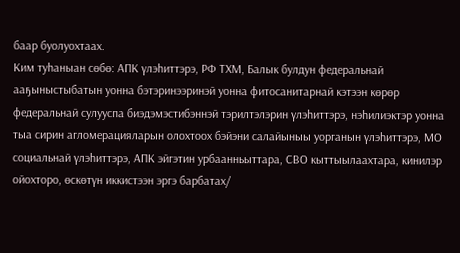баар буолуохтаах.
Ким туһаныан сөбө: АПК үлэһиттэрэ, РФ ТХМ, Балык булдун федеральнай ааҕыныстыбатын уонна бэтэринээринэй уонна фитосанитарнай кэтээн көрөр федеральнай сулууспа биэдэмэстибэннэй тэрилтэлэрин үлэһиттэрэ, нэһилиэктэр уонна тыа сирин агломерацияларын олохтоох бэйэни салайыныы уорганын үлэһиттэрэ, МО социальнай үлэһиттэрэ, АПК эйгэтин урбаанньыттара, СВО кыттыылаахтара, кинилэр ойохторо, өскөтүн иккистээн эргэ барбатах/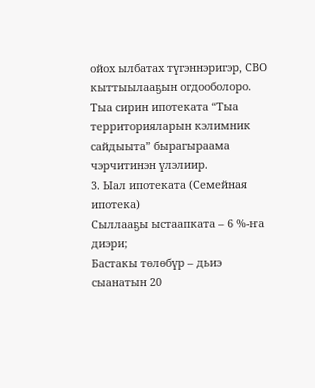ойох ылбатах түгэннэригэр, СВО кыттыылааҕын огдооболоро.
Тыа сирин ипотеката “Тыа территорияларын кэлимник сайдыыта” бырагыраама чэрчитинэн үлэлиир.
3. Ыал ипотеката (Семейная ипотека)
Сыллааҕы ыстаапката – 6 %-ҥа диэри;
Бастакы төлөбүр – дьиэ сыанатын 20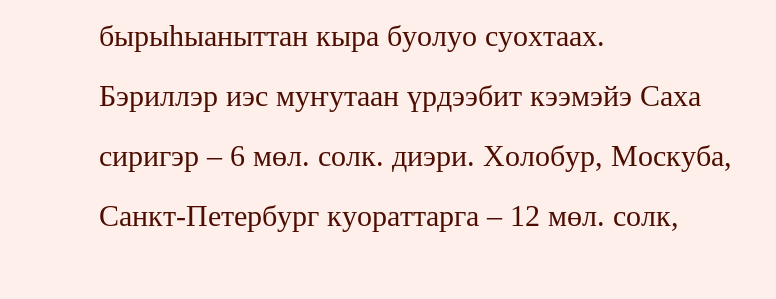бырыһыаныттан кыра буолуо суохтаах.
Бэриллэр иэс муҥутаан үрдээбит кээмэйэ Саха сиригэр – 6 мөл. солк. диэри. Холобур, Москуба, Санкт-Петербург куораттарга – 12 мөл. солк,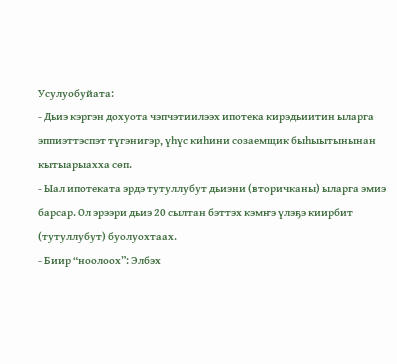Усулуобуйата:
- Дьиэ кэргэн дохуота чэпчэтиилээх ипотека кирэдьиитин ыларга эппиэттэспэт түгэнигэр, үһүс киһини созаемщик быһыытынынан кытыарыахха сөп.
- Ыал ипотеката эрдэ тутуллубут дьиэни (вторичканы) ыларга эмиэ барсар. Ол эрээри дьиэ 20 сылтан бэттэх кэмҥэ үлэҕэ киирбит (тутуллубут) буолуохтаах.
- Биир “ноолоох”: Элбэх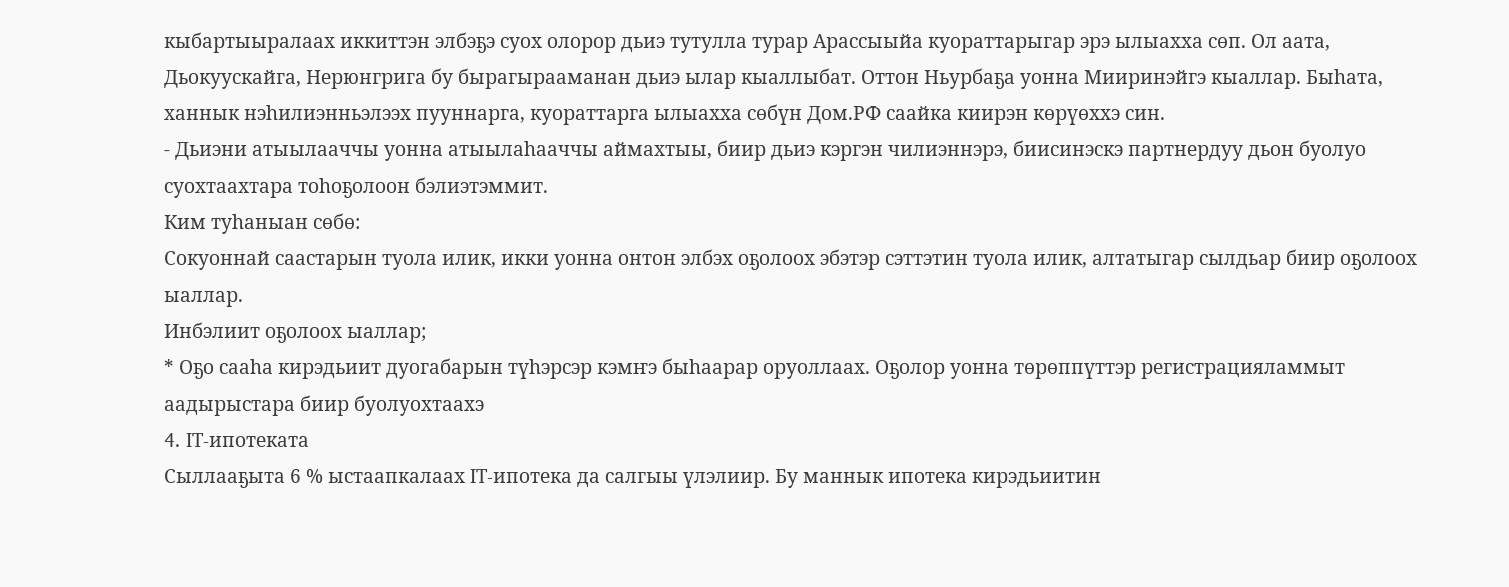кыбартыыралаах иккиттэн элбэҕэ суох олорор дьиэ тутулла турар Арассыыйа куораттарыгар эрэ ылыахха сөп. Ол аата, Дьокуускайга, Нерюнгрига бу бырагырааманан дьиэ ылар кыаллыбат. Оттон Ньурбаҕа уонна Мииринэйгэ кыаллар. Быһата, ханнык нэһилиэнньэлээх пууннарга, куораттарга ылыахха сөбүн Дом.РФ саайка киирэн көрүөххэ син.
- Дьиэни атыылааччы уонна атыылаһааччы аймахтыы, биир дьиэ кэргэн чилиэннэрэ, биисинэскэ партнердуу дьон буолуо суохтаахтара тоһоҕолоон бэлиэтэммит.
Ким туһаныан сөбө:
Сокуоннай саастарын туола илик, икки уонна онтон элбэх оҕолоох эбэтэр сэттэтин туола илик, алтатыгар сылдьар биир оҕолоох ыаллар.
Инбэлиит оҕолоох ыаллар;
* Оҕо сааһа кирэдьиит дуогабарын түһэрсэр кэмҥэ быһаарар оруоллаах. Оҕолор уонна төрөппүттэр регистрацияламмыт аадырыстара биир буолуохтаахэ
4. IT-ипотеката
Сыллааҕыта 6 % ыстаапкалаах IT-ипотека да салгыы үлэлиир. Бу маннык ипотека кирэдьиитин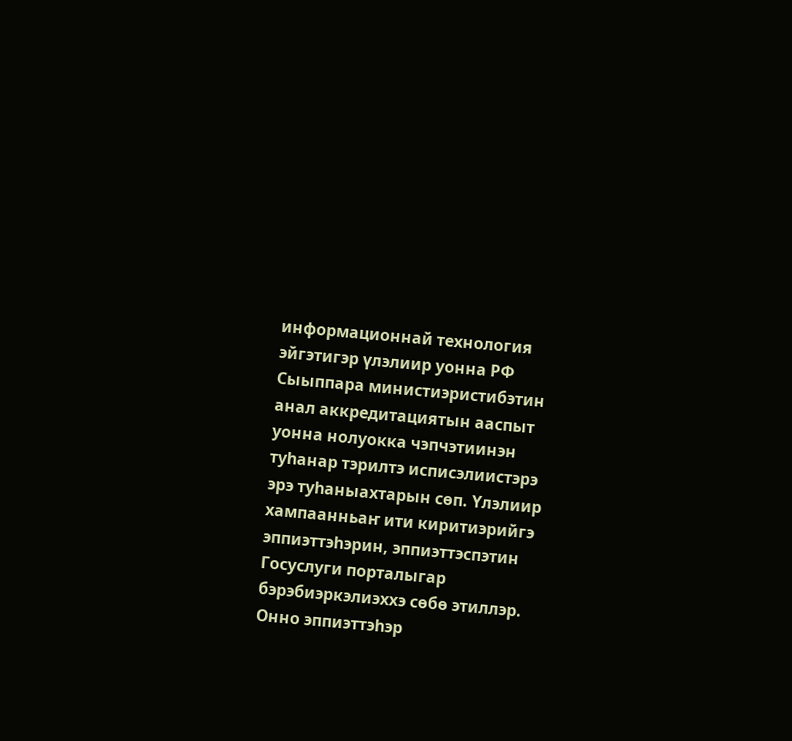информационнай технология эйгэтигэр үлэлиир уонна РФ Сыыппара министиэристибэтин анал аккредитациятын ааспыт уонна нолуокка чэпчэтиинэн туһанар тэрилтэ исписэлиистэрэ эрэ туһаныахтарын сөп. Үлэлиир хампаанньаҥ ити киритиэрийгэ эппиэттэһэрин, эппиэттэспэтин Госуслуги порталыгар бэрэбиэркэлиэххэ сөбө этиллэр.
Онно эппиэттэһэр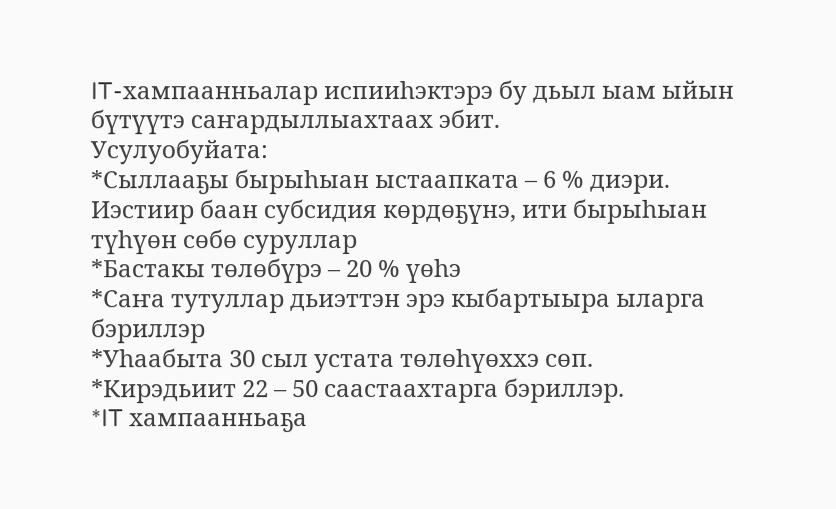IT-хампаанньалар испииһэктэрэ бу дьыл ыам ыйын бүтүүтэ саҥардыллыахтаах эбит.
Усулуобуйата:
*Сыллааҕы бырыһыан ыстаапката – 6 % диэри. Иэстиир баан субсидия көрдөҕүнэ, ити бырыһыан түһүөн сөбө суруллар
*Бастакы төлөбүрэ – 20 % үөһэ
*Саҥа тутуллар дьиэттэн эрэ кыбартыыра ыларга бэриллэр
*Уһаабыта 30 сыл устата төлөһүөххэ сөп.
*Кирэдьиит 22 – 50 саастаахтарга бэриллэр.
*IT хампаанньаҕа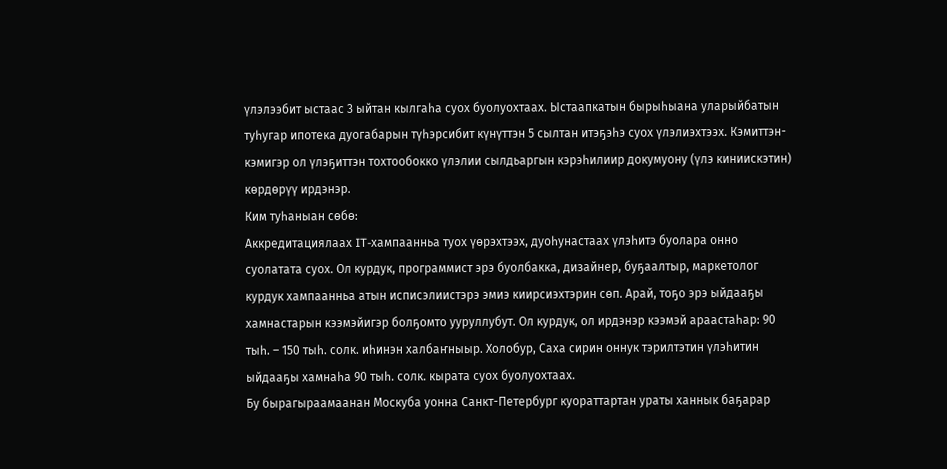үлэлээбит ыстаас 3 ыйтан кылгаһа суох буолуохтаах. Ыстаапкатын бырыһыана уларыйбатын туһугар ипотека дуогабарын түһэрсибит күнүттэн 5 сылтан итэҕэһэ суох үлэлиэхтээх. Кэмиттэн-кэмигэр ол үлэҕиттэн тохтообокко үлэлии сылдьаргын кэрэһилиир докумуону (үлэ киниискэтин) көрдөрүү ирдэнэр.
Ким туһаныан сөбө:
Аккредитациялаах IT-хампаанньа туох үөрэхтээх, дуоһунастаах үлэһитэ буолара онно суолатата суох. Ол курдук, программист эрэ буолбакка, дизайнер, буҕаалтыр, маркетолог курдук хампаанньа атын исписэлиистэрэ эмиэ киирсиэхтэрин сөп. Арай, тоҕо эрэ ыйдааҕы хамнастарын кээмэйигэр болҕомто ууруллубут. Ол курдук, ол ирдэнэр кээмэй араастаһар: 90 тыһ. – 150 тыһ. солк. иһинэн халбаҥныыр. Холобур, Саха сирин оннук тэрилтэтин үлэһитин ыйдааҕы хамнаһа 90 тыһ. солк. кырата суох буолуохтаах.
Бу бырагыраамаанан Москуба уонна Санкт-Петербург куораттартан ураты ханнык баҕарар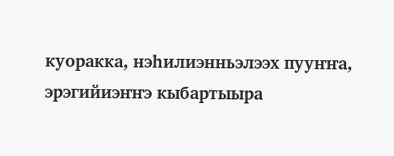куоракка, нэһилиэнньэлээх пууҥҥа, эрэгийиэҥҥэ кыбартыыра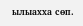ылыахха сөп.